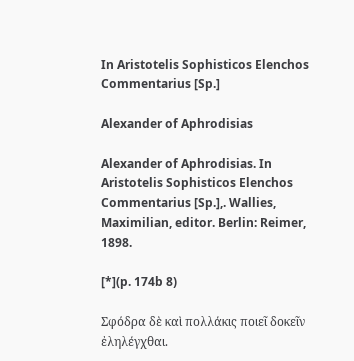In Aristotelis Sophisticos Elenchos Commentarius [Sp.]

Alexander of Aphrodisias

Alexander of Aphrodisias. In Aristotelis Sophisticos Elenchos Commentarius [Sp.],. Wallies, Maximilian, editor. Berlin: Reimer, 1898.

[*](p. 174b 8)

Σφόδρα δὲ καὶ πολλάκις ποιεῖ δοκεῖν ἐληλέγχθαι.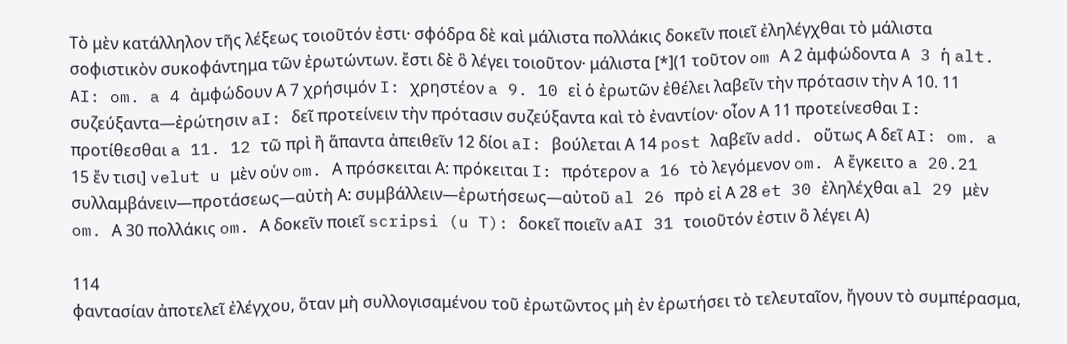Τὸ μὲν κατάλληλον τῆς λέξεως τοιοῦτόν ἐστι· σφόδρα δὲ καὶ μάλιστα πολλάκις δοκεῖν ποιεῖ ἐληλέγχθαι τὸ μάλιστα σοφιστικὸν συκοφάντημα τῶν ἐρωτώντων. ἔστι δὲ ὃ λέγει τοιοῦτον· μάλιστα [*](1 τοῦτον om Α 2 ἀμφώδοντα A 3 ἡ alt. AI: om. a 4 ἀμφώδουν Α 7 χρήσιμόν I: χρηστέον a 9. 10 εἰ ὁ ἐρωτῶν ἐθέλει λαβεῖν τὴν πρότασιν τὴν Α 10. 11 συζεύξαντα—ἐρώτησιν aI: δεῖ προτείνειν τὴν πρότασιν συζεύξαντα καὶ τὸ ἐναντίον· οἶον Α 11 προτείνεσθαι I: προτίθεσθαι a 11. 12 τῶ πρὶ ἢ ἅπαντα ἀπειθεῖν 12 δίοι aI: βούλεται Α 14 post λαβεῖν add. οὕτως Α δεῖ AI: om. a 15 ἔν τισι] velut u μὲν οὑν om. Α πρόσκειται Α: πρόκειται I: πρότερον a 16 τὸ λεγόμενον om. Α ἔγκειτο a 20.21 συλλαμβάνειν—προτάσεως—αὐτὴ Α: συμβάλλειν—ἐρωτήσεως—αὐτοῦ al 26 πρὸ εἰ Α 28 et 30 ἐληλέχθαι al 29 μὲν om. Α 30 πολλάκις om. Α δοκεῖν ποιεῖ scripsi (u T): δοκεῖ ποιεῖν aAI 31 τοιοῦτόν ἐστιν ὃ λέγει Α)

114
φαντασίαν ἀποτελεῖ ἐλέγχου, ὅταν μὴ συλλογισαμένου τοῦ ἐρωτῶντος μὴ ἐν ἐρωτήσει τὸ τελευταῖον, ἤγουν τὸ συμπέρασμα,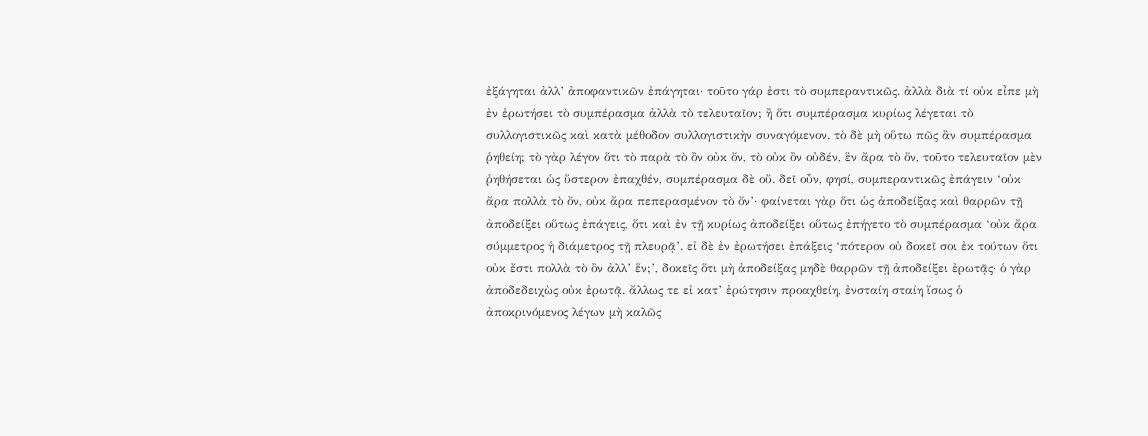ἐξάγηται ἀλλ’ ἀποφαντικῶν ἐπάγηται· τοῦτο γάρ ἐστι τὸ συμπεραντικῶς. ἀλλὰ διὰ τί οὐκ εἶπε μὴ ἐν ἐρωτήσει τὸ συμπέρασμα ἀλλὰ τὸ τελευταῖον; ἢ ὅτι συμπέρασμα κυρίως λέγεται τὸ συλλογιστικῶς καὶ κατὰ μέθοδον συλλογιστικὴν συναγόμενον. τὸ δὲ μὴ οὕτω πῶς ἂν συμπέρασμα ῥηθείη; τὸ γὰρ λέγον ὅτι τὸ παρὰ τὸ ὂν οὐκ ὄν, τὸ οὐκ ὂν οὐδέν, ἓν ἄρα τὸ ὄν, τοῦτο τελευταῖον μὲν ῥηθήσεται ὡς ὕστερον ἐπαχθέν, συμπέρασμα δὲ οὔ. δεῖ οὖν, φησί, συμπεραντικῶς ἐπάγειν ‘οὐκ ἄρα πολλὰ τὸ ὄν, οὐκ ἄρα πεπερασμένον τὸ ὄν’· φαίνεται γὰρ ὅτι ὡς ἀποδείξας καὶ θαρρῶν τῇ ἀποδείξει οὕτως ἐπάγεις, ὅτι καὶ ἐν τῇ κυρίως ἀποδείξει οὕτως ἐπήγετο τὸ συμπέρασμα ‘οὐκ ἄρα σύμμετρος ἡ διάμετρος τῇ πλευρᾷ’. εἰ δὲ ἐν ἐρωτήσει ἐπάξεις ‘πότερον οὐ δοκεῖ σοι ἐκ τούτων ὅτι οὐκ ἔστι πολλὰ τὸ ὂν ἀλλ’ ἕν;’, δοκεῖς ὅτι μὴ ἀποδείξας μηδὲ θαρρῶν τῇ ἀποδείξει ἐρωτᾷς· ὁ γὰρ ἀποδεδειχὼς οὐκ ἐρωτᾷ. ἄλλως τε εἰ κατ’ ἐρώτησιν προαχθείη, ἐνσταίη σταίη ἴσως ὁ ἀποκρινόμενος λέγων μὴ καλῶς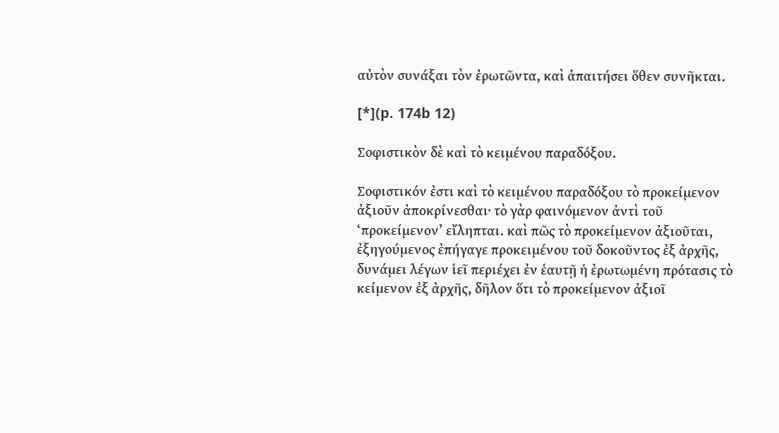αὐτὸν συνάξαι τὸν ἐρωτῶντα, καὶ ἀπαιτήσει ὅθεν συνῆκται.

[*](p. 174b 12)

Σοφιστικὸν δὲ καὶ τὸ κειμένου παραδόξου.

Σοφιστικόν ἐστι καὶ τὸ κειμένου παραδόξου τὸ προκείμενον ἀξιοῦν ἀποκρίνεσθαι· τὸ γὰρ φαινόμενον ἀντὶ τοῦ ‘προκείμενον’ εἴληπται. καὶ πῶς τὸ προκείμενον ἀξιοῦται, ἐξηγούμενος ἐπήγαγε προκειμένου τοῦ δοκοῦντος ἐξ ἀρχῆς, δυνάμει λέγων ἱεῖ περιέχει ἐν ἑαυτῇ ἡ ἐρωτωμένη πρότασις τὸ κείμενον ἐξ ἀρχῆς, δῆλον ὅτι τὸ προκείμενον ἀξιοῖ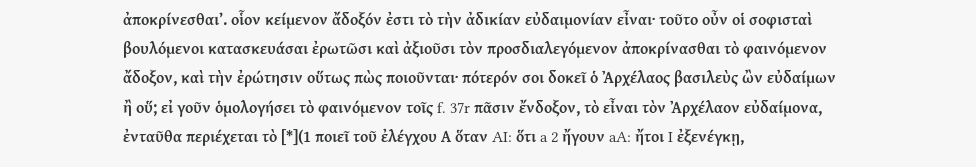ἀποκρίνεσθαι’. οἷον κείμενον ἄδοξόν ἐστι τὸ τὴν ἀδικίαν εὐδαιμονίαν εἶναι· τοῦτο οὖν οἱ σοφισταὶ βουλόμενοι κατασκευάσαι ἐρωτῶσι καὶ ἀξιοῦσι τὸν προσδιαλεγόμενον ἀποκρίνασθαι τὸ φαινόμενον ἄδοξον, καὶ τὴν ἐρώτησιν οὕτως πὼς ποιοῦνται· πότερόν σοι δοκεῖ ὁ Ἀρχέλαος βασιλεὺς ὢν εὐδαίμων ἢ οὕ; εἰ γοῦν ὁμολογήσει τὸ φαινόμενον τοῖς f. 37r πᾶσιν ἔνδοξον, τὸ εἶναι τὸν Ἀρχέλαον εὐδαίμονα, ἐνταῦθα περιέχεται τὸ [*](1 ποιεῖ τοῦ ἐλέγχου Α ὅταν AI: ὅτι a 2 ἤγουν aA: ἤτοι I ἐξενέγκῃ,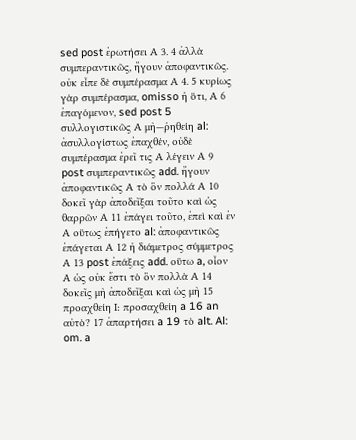sed post ἐρωτήσει Α 3. 4 ἀλλὰ συμπεραντικῶς, ἤγουν ἀποφαντικῶς. οὐκ εἶπε δὲ συμπέρασμα Α 4. 5 κυρίως γὰρ συμπέρασμα, omisso ἡ ὅτι, Α 6 ἐπαγόμενον, sed post 5 συλλογιστικῶς Α μὴ—ῥηθείη al: ἀσυλλογίστως ἐπαχθέν, οὐδὲ συμπέρασμα ἐρεῖ τις Α λέγειν Α 9 post συμπεραντικῶς add. ἤγουν ἀποφαντικῶς Α τὸ ὃν πολλά Α 10 δοκεῖ γὰρ ἀποδεῖξαι τοῦτο καὶ ὡς θαρρῶν Α 11 ἐπάγει τοῦτο, ἐπεὶ καὶ ἐν Α οὕτως ἐπήγετο al: ἀποφαντικῶς ἐπάγεται Α 12 ἡ διάμετρος σύμμετρος Α 13 post ἐπάξεις add. οὕτω a, οἶον Α ὡς οὐκ ἔστι τὸ ὃν πολλὰ Α 14 δοκεῖς μὴ ἀποδεῖξαι καὶ ὡς μὴ 15 προαχθείη Ι: προσαχθείη a 16 an αὐτὸ? 17 ἀπαρτήσει a 19 τὸ alt. Al: om. a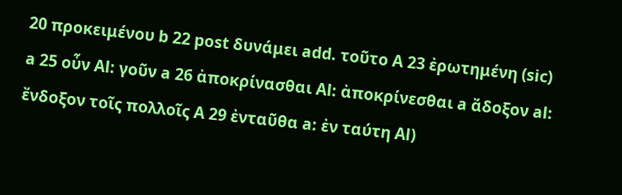20 προκειμένου b 22 post δυνάμει add. τοῦτο Α 23 ἐρωτημένη (sic) a 25 οὖν Al: γοῦν a 26 ἀποκρίνασθαι Al: ἀποκρίνεσθαι a ἄδοξον al: ἔνδοξον τοῖς πολλοῖς Α 29 ἐνταῦθα a: ἐν ταύτη Al)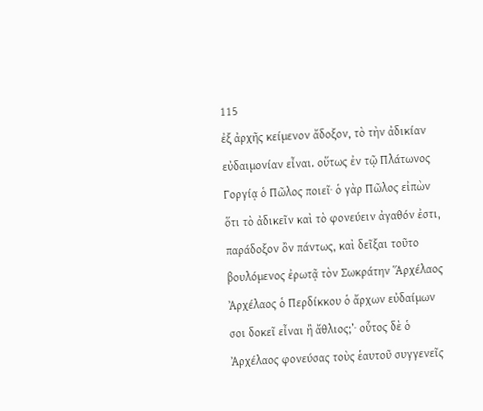115
ἐξ ἀρχῆς κείμενον ἄδοξον, τὸ τὴν ἀδικίαν εὐδαιμονίαν εἶναι. οὕτως ἐν τῷ Πλάτωνος Γοργίᾳ ὁ Πῶλος ποιεῖ· ὁ γὰρ Πῶλος εἰπὼν ὅτι τὸ ἀδικεῖν καὶ τὸ φονεύειν ἀγαθόν ἐστι, παράδοξον ὂν πάντως, καὶ δεῖξαι τοῦτο βουλόμενος ἐρωτᾷ τὸν Σωκράτην Ἅρχέλαος Ἀρχέλαος ὁ Περδίκκου ὁ ἄρχων εὐδαίμων σοι δοκεῖ εἶναι ἢ ἄθλιος;’· οὗτος δὲ ὁ Ἀρχέλαος φονεύσας τοὺς ἑαυτοῦ συγγενεῖς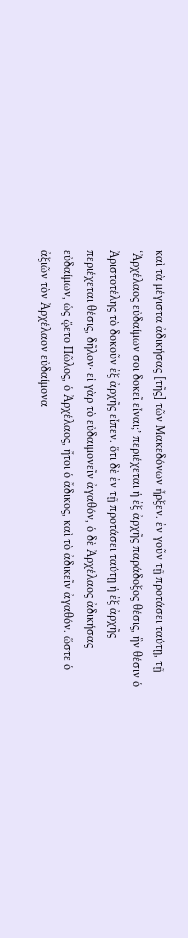καὶ τὰ μέγιστα ἀδικήσας [τῆς] τῶν Μακεδόνων ἦρξεν. ἐν γοῦν τῇ προτάσει ταύτῃ, τῇ ‘Ἀρχέλαος εὐδαίμων σοι δοκεῖ εἶναι;’ περιέχεται ἡ ἐξ ἀρχῆς παράδοξος θέσις, ἣν θέσιν ὁ Ἀριστοτέλης τὸ δοκοῦν ἐξ ἀρχῆς εἶπεν. ὅτι δὲ ἐν τῇ προτάσει ταύτῃ ἡ ἐξ ἀρχῆς περιέχεται θέσις, δῆλον· εἰ γὰρ τὸ εὐδαιμονεῖν ἀγαθόν, ὁ δὲ Ἀρχέλαος ἀδικήσας εὐδαίμων, ὡς ᾤετο Πῶλος, ὁ Ἀρχέλαος, ἤτοι ὁ ἄδικος, καὶ τὸ ἀδικεῖν ἀγαθόν. ὥστε ὁ ἀξιῶν τὸν Ἀρχέλαον εὐδαίμονα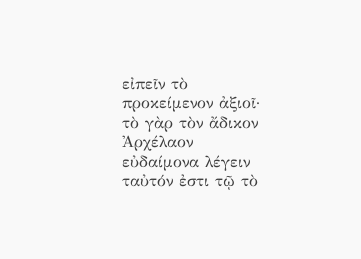εἰπεῖν τὸ προκείμενον ἀξιοῖ· τὸ γὰρ τὸν ἄδικον Ἀρχέλαον εὐδαίμονα λέγειν ταὐτόν ἐστι τῷ τὸ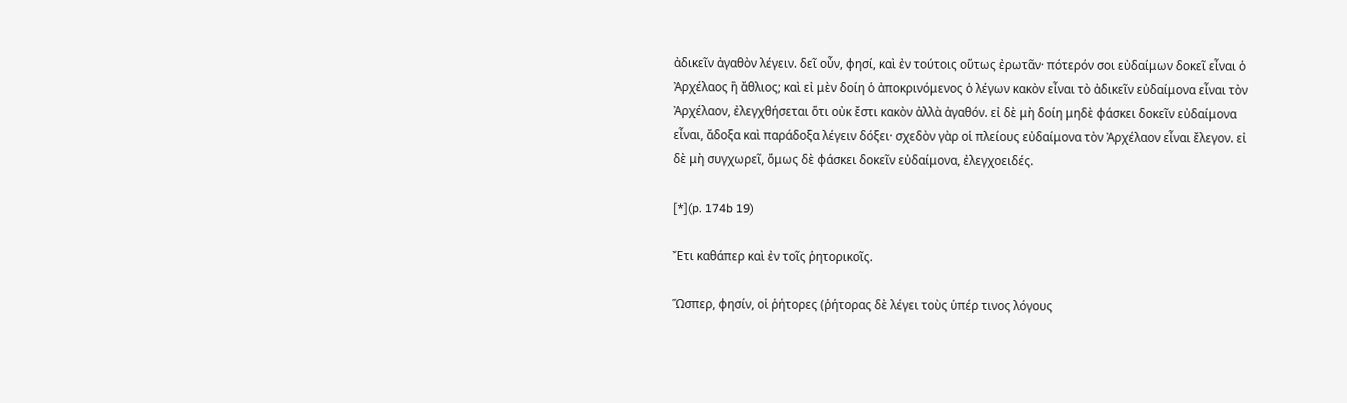ἀδικεῖν ἀγαθὸν λέγειν. δεῖ οὖν, φησί, καὶ ἐν τούτοις οὕτως ἐρωτᾶν· πότερόν σοι εὐδαίμων δοκεῖ εἶναι ὁ Ἀρχέλαος ἢ ἄθλιος; καὶ εἰ μὲν δοίη ὁ ἀποκρινόμενος ὁ λέγων κακὸν εἶναι τὸ ἀδικεῖν εὐδαίμονα εἶναι τὸν Ἀρχέλαον, ἐλεγχθήσεται ὅτι οὐκ ἔστι κακὸν ἀλλὰ ἀγαθόν. εἰ δὲ μὴ δοίη μηδὲ φάσκει δοκεῖν εὐδαίμονα εἶναι, ἄδοξα καὶ παράδοξα λέγειν δόξει· σχεδὸν γὰρ οἱ πλείους εὐδαίμονα τὸν Ἀρχέλαον εἶναι ἔλεγον. εἰ δὲ μὴ συγχωρεῖ, ὅμως δὲ φάσκει δοκεῖν εὐδαίμονα, ἐλεγχοειδές.

[*](p. 174b 19)

Ἔτι καθάπερ καὶ ἐν τοῖς ῥητορικοῖς.

Ὥσπερ, φησίν, οἱ ῥήτορες (ῥήτορας δὲ λέγει τοὺς ὑπέρ τινος λόγους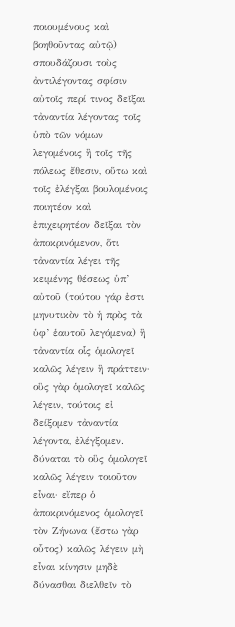ποιουμένους καὶ βοηθοῦντας αὐτῷ) σπουδάζουσι τοὺς ἀντιλέγοντας σφίσιν αὐτοῖς περί τινος δεῖξαι τἀναντία λέγοντας τοῖς ὑπὸ τῶν νόμων λεγομένοις ἢ τοῖς τῆς πόλεως ἔθεσιν, οὕτω καὶ τοῖς ἐλέγξαι βουλομένοις ποιητέον καὶ ἐπιχειρητέον δεῖξαι τὸν ἀποκρινόμενον, ὅτι τἀναντία λέγει τῆς κειμένης θέσεως ὑπ’ αὐτοῦ (τούτου γάρ ἐστι μηνυτικὸν τὸ ἡ πρὸς τὰ ὑφ’ ἑαυτοῦ λεγόμενα) ἢ τἀναντία οἷς ὁμολογεῖ καλῶς λέγειν ἢ πράττειν· οὓς γὰρ ὁμολογεῖ καλῶς λέγειν, τούτοις εἰ δείξομεν τἀναντία λέγοντα, ἐλέγξομεν. δύναται τὸ οὓς ὁμολογεῖ καλῶς λέγειν τοιοῦτον εἶναι· εἴπερ ὁ ἀποκρινόμενος ὁμολογεῖ τὸν Ζήνωνα (ἔστω γὰρ οὗτος) καλῶς λέγειν μὴ εἶναι κίνησιν μηδὲ δύνασθαι διελθεῖν τὸ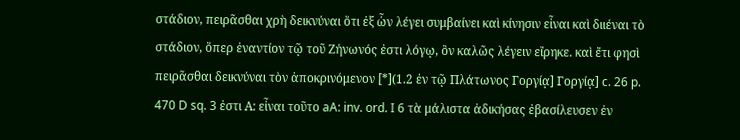στάδιον, πειρᾶσθαι χρὴ δεικνύναι ὅτι ἐξ ὧν λέγει συμβαίνει καὶ κίνησιν εἶναι καὶ διιέναι τὸ στάδιον, ὅπερ ἐναντίον τῷ τοῦ Ζήνωνός ἐστι λόγῳ, ὃν καλῶς λέγειν εἴρηκε. καὶ ἔτι φησὶ πειρᾶσθαι δεικνύναι τὸν ἀποκρινόμενον [*](1.2 ἐν τῷ Πλάτωνος Γοργίᾳ] Γοργίᾳ] c. 26 p. 470 D sq. 3 ἐστι Α: εἶναι τοῦτο aA: inv. ord. I 6 τὰ μάλιστα ἀδικήσας ἐβασίλευσεν ἐν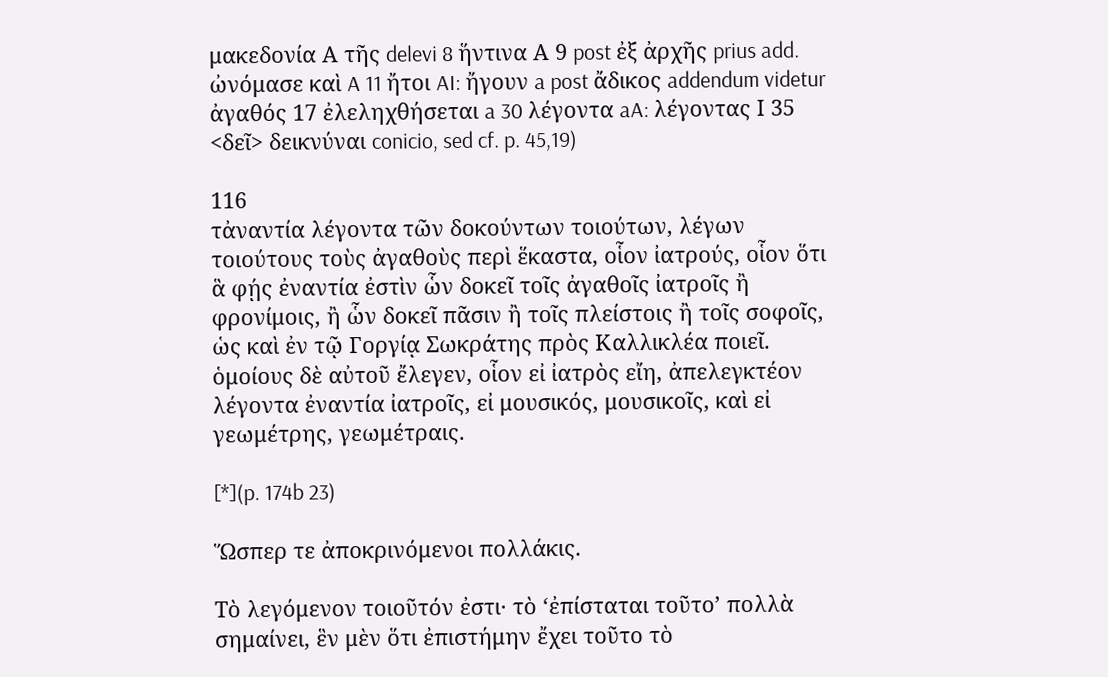μακεδονία Α τῆς delevi 8 ἥντινα Α 9 post ἐξ ἀρχῆς prius add. ὠνόμασε καὶ A 11 ἤτοι AI: ἤγουν a post ἄδικος addendum videtur ἀγαθός 17 ἐλεληχθήσεται a 30 λέγοντα aA: λέγοντας Ι 35 <δεῖ> δεικνύναι conicio, sed cf. p. 45,19)

116
τἀναντία λέγοντα τῶν δοκούντων τοιούτων, λέγων τοιούτους τοὺς ἀγαθοὺς περὶ ἕκαστα, οἷον ἰατρούς, οἷον ὅτι ἃ φῄς ἐναντία ἐστὶν ὧν δοκεῖ τοῖς ἀγαθοῖς ἰατροῖς ἢ φρονίμοις, ἢ ὧν δοκεῖ πᾶσιν ἢ τοῖς πλείστοις ἢ τοῖς σοφοῖς, ὡς καὶ ἐν τῷ Γοργίᾳ Σωκράτης πρὸς Καλλικλέα ποιεῖ. ὁμοίους δὲ αὐτοῦ ἔλεγεν, οἷον εἰ ἰατρὸς εἴη, ἀπελεγκτέον λέγοντα ἐναντία ἰατροῖς, εἰ μουσικός, μουσικοῖς, καὶ εἰ γεωμέτρης, γεωμέτραις.

[*](p. 174b 23)

Ὥσπερ τε ἀποκρινόμενοι πολλάκις.

Τὸ λεγόμενον τοιοῦτόν ἐστι· τὸ ‘ἐπίσταται τοῦτο’ πολλὰ σημαίνει, ἓν μὲν ὅτι ἐπιστήμην ἔχει τοῦτο τὸ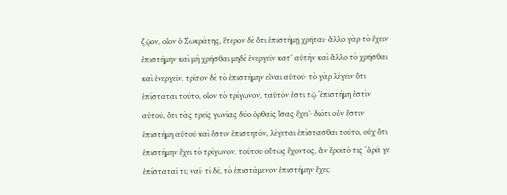ζῷον, οἷον ὁ Σωκράτης, ἕτερον δὲ ὅτι ἐπιστήμῃ χρῆται· ἄλλο γὰρ τὸ ἔχειν ἐπιστήμην καὶ μὴ χρῆσθαι μηδὲ ἐνεργεῖν κατ’ αὐτὴν καὶ ἄλλο τὸ χρῆσθαι καὶ ἐνεργεῖν. τρίτον δὲ τὸ ἐπιστήμην εἶναι αὐτοῦ· τὸ γὰρ λέγειν ὅτι ἐπίσταται τοῦτο, οἷον τὸ τρίγωνον, ταὐτόν ἐστι τῷ ‘ἐπιστήμη ἐστὶν αὐτοῦ, ὅτι τὰς τρεῖς γωνίας δύο ὀρθαῖς ἴσας ἔχει’· διότι οὖν ἔστιν ἐπιστήμη αὐτοῦ καὶ ἔστιν ἐπιστητόν, λέγεται ἐπίστασθαι τοῦτο, οὐχ ὅτι ἐπιστήμην ἔχει τὸ τρίγωνον. τούτου οὕτως ἔχοντος, ἂν ἔροιτό τις ‘ἆρά γε ἐπίσταταί τι; ναί· τί δέ, τὸ ἐπιστάμενον ἐπιστήμην ἔχει;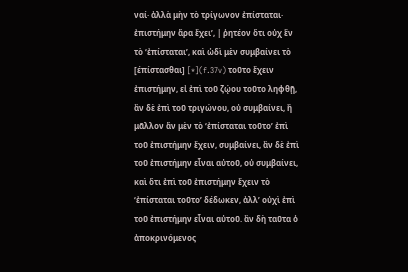ναί· ἀλλὰ μὴν τὸ τρίγωνον ἐπίσταται· ἐπιστήμην ἄρα ἔχει’, | ῥητέον ὅτι οὐχ ἓν τὸ ‘ἐπίσταται’, καὶ ὡδὶ μὲν συμβαίνει τὸ [έπίστασθαι] [*](f.37v) τοῦτο ἔχειν ἐπιστήμην, εἰ ἐπὶ τοῦ ζῴου τοῦτο ληφθῇ, ἂν δὲ ἐπὶ τοῦ τριγώνου, οὐ συμβαίνει, ἢ μᾶλλον ἄν μὲν τὸ ‘ἐπίσταται τοῦτο’ ἐπὶ τοῦ ἐπιστήμην ἔχειν, συμβαίνει, ἂν δὲ ἐπὶ τοῦ ἐπιστήμην εἶναι αὐτοῦ, οὐ συμβαίνει, καὶ ὅτι ἐπὶ τοῦ ἐπιστήμην ἔχειν τὸ ‘ἐπίσταται τοῦτο’ δέδωκεν, ἀλλ’ οὐχὶ ἐπὶ τοῦ ἐπιστήμην εἶναι αὐτοῦ. ἂν δὴ ταῦτα ὁ ἀποκρινόμενος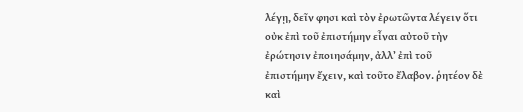λέγῃ, δεῖν φησι καὶ τὸν ἐρωτῶντα λέγειν ὅτι οὐκ ἐπὶ τοῦ ἐπιστήμην εἶναι αὐτοῦ τὴν ἐρώτησιν ἐποιησάμην, ἀλλ’ ἐπὶ τοῦ ἐπιστήμην ἔχειν, καὶ τοῦτο ἔλαβον. ῥητέον δὲ καὶ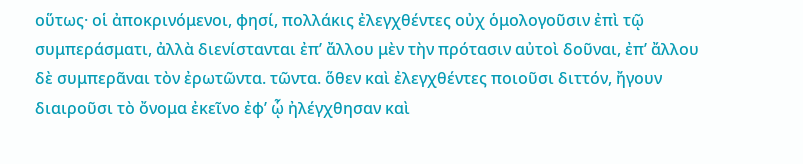οὕτως· οἱ ἀποκρινόμενοι, φησί, πολλάκις ἐλεγχθέντες οὐχ ὁμολογοῦσιν ἐπὶ τῷ συμπεράσματι, ἀλλὰ διενίστανται ἐπ’ ἄλλου μὲν τὴν πρότασιν αὐτοὶ δοῦναι, ἐπ’ ἄλλου δὲ συμπερᾶναι τὸν ἐρωτῶντα. τῶντα. ὅθεν καὶ ἐλεγχθέντες ποιοῦσι διττόν, ἤγουν διαιροῦσι τὸ ὄνομα ἐκεῖνο ἐφ’ ᾧ ἠλέγχθησαν καὶ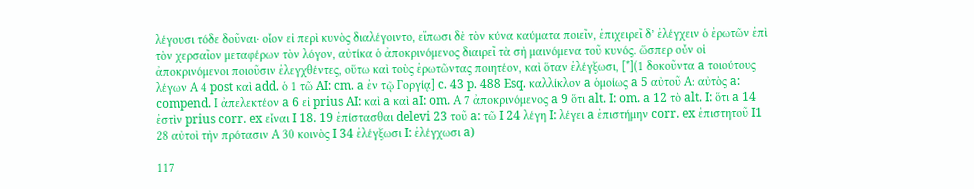λέγουσι τόδε δοῦναι· οἷον εἰ περὶ κυνὸς διαλέγοιντο, εἴπωσι δὲ τὸν κύνα καύματα ποιεῖν, ἐπιχειρεῖ δ’ ἐλέγχειν ὁ ἐρωτῶν ἐπὶ τὸν χερσαῖον μεταφέρων τὸν λόγον, αὐτίκα ὁ ἀποκρινόμενος διαιρεῖ τὰ σὴ μαινόμενα τοῦ κυνός. ὥσπερ οὖν οἱ ἀποκρινόμενοι ποιοῦσιν ἐλεγχθέντες, οὕτω καὶ τοὺς ἐρωτῶντας ποιητέον, καὶ ὅταν ἐλέγξωσι, [*](1 δοκοῦντα a τοιούτους λέγων Α 4 post καὶ add. ὁ 1 τῶ AI: cm. a ἐν τῷ Γοργίᾳ] c. 43 p. 488 Esq. καλλίκλον a ὁμοίως a 5 αὐτοῦ Α: αὐτὸς a: compend. Ι ἀπελεκτέον a 6 εἰ prius AI: καὶ a καὶ aI: om. Α 7 ἀποκρινόμενος a 9 ὅτι alt. I: om. a 12 τὸ alt. I: ὅτι a 14 ἐστὶν prius corr. ex εἶναι I 18. 19 ἐπίστασθαι delevi 23 τοῦ a: τῶ I 24 λέγη I: λέγει a ἐπιστήμην corr. ex ἐπιστητοῦ I1 28 αὐτοὶ τὴν πρότασιν Α 30 κοινὸς I 34 ἐλέγξωσι I: ἐλέγχωσι a)

117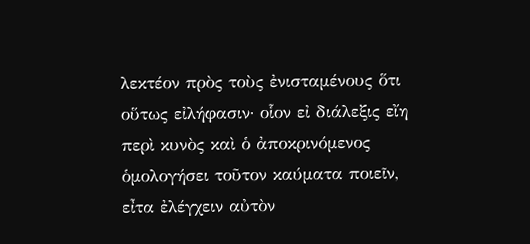λεκτέον πρὸς τοὺς ἐνισταμένους ὅτι οὕτως εἰλήφασιν· οἷον εἰ διάλεξις εἴη περὶ κυνὸς καὶ ὁ ἀποκρινόμενος ὁμολογήσει τοῦτον καύματα ποιεῖν, εἶτα ἐλέγχειν αὐτὸν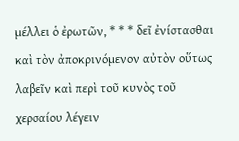μέλλει ὁ ἐρωτῶν, * * * δεῖ ἐνίστασθαι καὶ τὸν ἀποκρινόμενον αὐτὸν οὕτως λαβεῖν καὶ περὶ τοῦ κυνὸς τοῦ χερσαίου λέγειν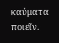καύματα ποιεῖν.